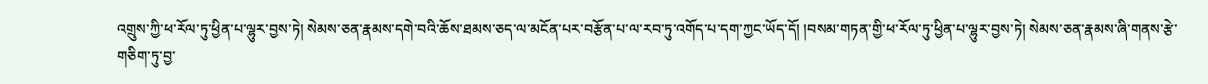འགྲུས་ཀྱི་ཕ་རོལ་ཏུ་ཕྱིན་པ་ལྷུར་བྱས་ཏེ། སེམས་ཅན་རྣམས་དགེ་བའི་ཆོས་ཐམས་ཅད་ལ་མངོན་པར་བརྩོན་པ་ལ་རབ་ཏུ་འགོད་པ་དག་ཀྱང་ཡོད་དོ། །བསམ་གཏན་གྱི་ཕ་རོལ་ཏུ་ཕྱིན་པ་ལྷུར་བྱས་ཏེ། སེམས་ཅན་རྣམས་ཞི་གནས་རྩེ་གཅིག་ཏུ་བྱ་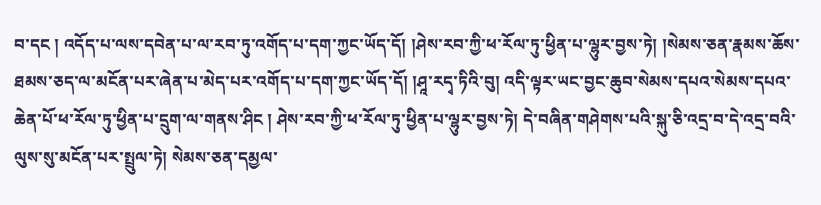བ་དང ། འདོད་པ་ལས་དབེན་པ་ལ་རབ་ཏུ་འགོད་པ་དག་ཀྱང་ཡོད་དོ། །ཤེས་རབ་ཀྱི་ཕ་རོལ་ཏུ་ཕྱིན་པ་ལྷུར་བྱས་ཏེ། །སེམས་ཅན་རྣམས་ཆོས་ཐམས་ཅད་ལ་མངོན་པར་ཞེན་པ་མེད་པར་འགོད་པ་དག་ཀྱང་ཡོད་དོ། །ཤཱ་རདྭ་ཏིའི་བུ། འདི་ལྟར་ཡང་བྱང་ཆུབ་སེམས་དཔའ་སེམས་དཔའ་ཆེན་པོ་ཕ་རོལ་ཏུ་ཕྱིན་པ་དྲུག་ལ་གནས་ཤིང ། ཤེས་རབ་ཀྱི་ཕ་རོལ་ཏུ་ཕྱིན་པ་ལྷུར་བྱས་ཏེ། དེ་བཞིན་གཤེགས་པའི་སྐུ་ཅི་འདྲ་བ་དེ་འདྲ་བའི་ལུས་སུ་མངོན་པར་སྤྲུལ་ཏེ། སེམས་ཅན་དམྱལ་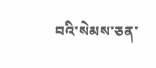བའི་སེམས་ཅན་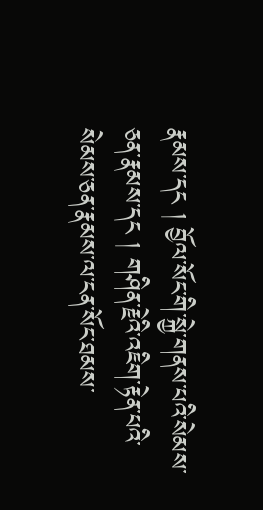རྣམས་དང ། བྱོལ་སོང་གི་སྐྱེ་གནས་པའི་སེམས་ཅན་རྣམས་དང ། གཤིན་རྗེའི་འཇིག་རྟེན་པའི་སེམས་ཅན་རྣམས་ལ་ངན་སོང་ཐམས་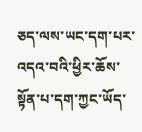ཅད་ལས་ཡང་དག་པར་འདའ་བའི་ཕྱིར་ཆོས་སྟོན་པ་དག་ཀྱང་ཡོད་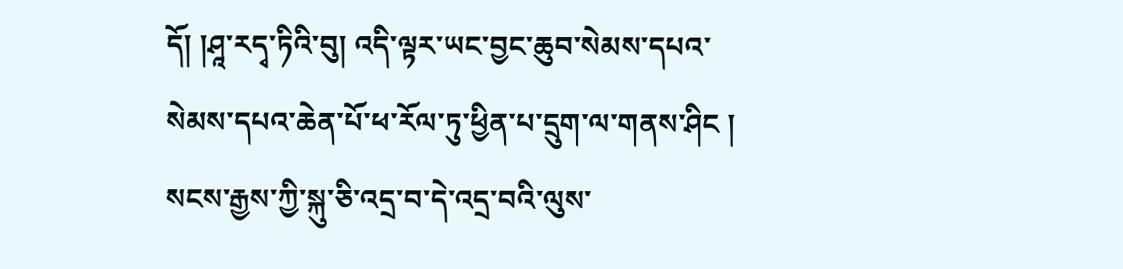དོ། །ཤཱ་རདྭ་ཏིའི་བུ། འདི་ལྟར་ཡང་བྱང་ཆུབ་སེམས་དཔའ་སེམས་དཔའ་ཆེན་པོ་ཕ་རོལ་ཏུ་ཕྱིན་པ་དྲུག་ལ་གནས་ཤིང ། སངས་རྒྱས་ཀྱི་སྐུ་ཅི་འདྲ་བ་དེ་འདྲ་བའི་ལུས་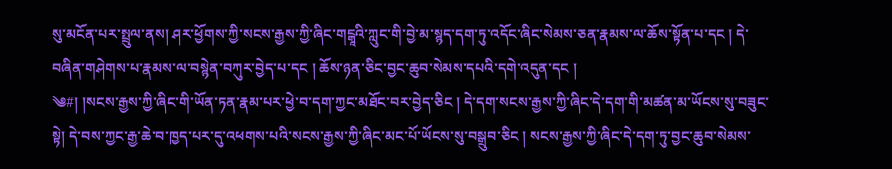སུ་མངོན་པར་སྤྲུལ་ནས། ཤར་ཕྱོགས་ཀྱི་སངས་རྒྱས་ཀྱི་ཞིང་གངྒཱའི་ཀླུང་གི་བྱེ་མ་སྙད་དག་ཏུ་འདོང་ཞིང་སེམས་ཅན་རྣམས་ལ་ཆོས་སྟོན་པ་དང ། དེ་བཞིན་གཤེགས་པ་རྣམས་ལ་བསྙེན་བཀུར་བྱེད་པ་དང ། ཆོས་ཉན་ཅིང་བྱང་ཆུབ་སེམས་དཔའི་དགེ་འདུན་དང །
༄#། །སངས་རྒྱས་ཀྱི་ཞིང་གི་ཡོན་ཏན་རྣམ་པར་ཕྱེ་བ་དག་ཀྱང་མཐོང་བར་བྱེད་ཅིང ། དེ་དག་སངས་རྒྱས་ཀྱི་ཞིང་དེ་དག་གི་མཚན་མ་ཡོངས་སུ་བཟུང་སྟེ། དེ་བས་ཀྱང་རྒྱ་ཆེ་བ་ཁྱད་པར་དུ་འཕགས་པའི་སངས་རྒྱས་ཀྱི་ཞིང་མང་པོ་ཡོངས་སུ་བསྒྲུབ་ཅིང ། སངས་རྒྱས་ཀྱི་ཞིང་དེ་དག་ཏུ་བྱང་ཆུབ་སེམས་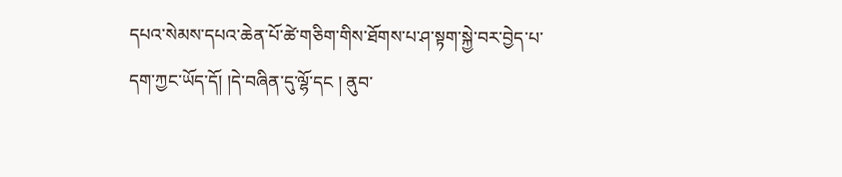དཔའ་སེམས་དཔའ་ཆེན་པོ་ཚེ་གཅིག་གིས་ཐོགས་པ་ཤ་སྟག་སྐྱེ་བར་བྱེད་པ་དག་ཀྱང་ཡོད་དོ། །དེ་བཞིན་དུ་ལྷོ་དང ། ནུབ་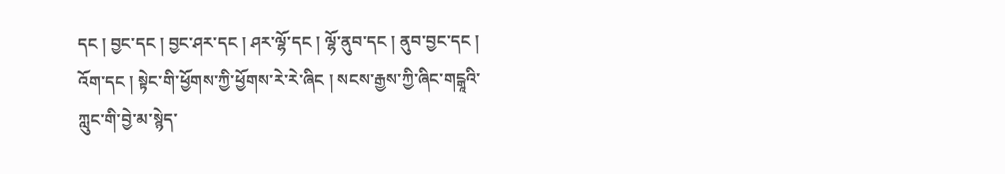དང ། བྱང་དང ། བྱང་ཤར་དང ། ཤར་ལྷོ་དང ། ལྷོ་ནུབ་དང ། ནུབ་བྱང་དང ། འོག་དང ། སྟེང་གི་ཕྱོགས་ཀྱི་ཕྱོགས་རེ་རེ་ཞིང ། སངས་རྒྱས་ཀྱི་ཞིང་གངྒཱའི་ཀླུང་གི་བྱེ་མ་སྙེད་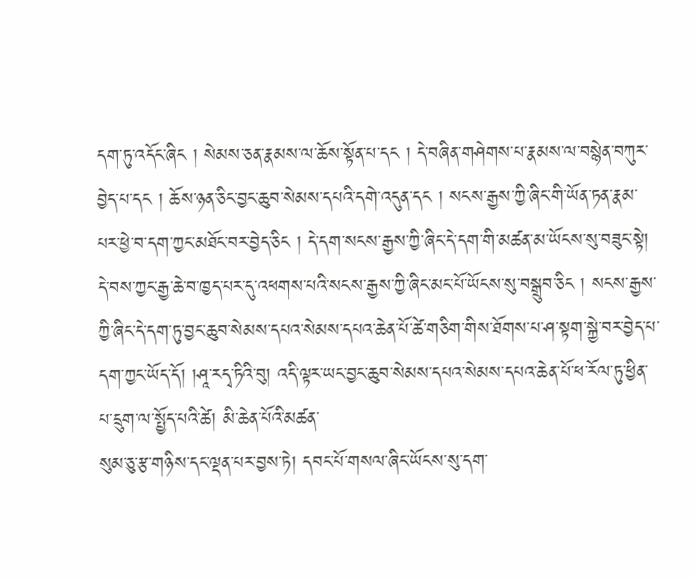དག་ཏུ་འདོང་ཞིང ། སེམས་ཅན་རྣམས་ལ་ཆོས་སྟོན་པ་དང ། དེ་བཞིན་གཤེགས་པ་རྣམས་ལ་བསྙེན་བཀུར་བྱེད་པ་དང ། ཆོས་ཉན་ཅིང་བྱང་ཆུབ་སེམས་དཔའི་དགེ་འདུན་དང ། སངས་རྒྱས་ཀྱི་ཞིང་གི་ཡོན་ཏན་རྣམ་པར་ཕྱེ་བ་དག་ཀྱང་མཐོང་བར་བྱེད་ཅིང ། དེ་དག་སངས་རྒྱས་ཀྱི་ཞིང་དེ་དག་གི་མཚན་མ་ཡོངས་སུ་བཟུང་སྟེ། དེ་བས་ཀྱང་རྒྱ་ཆེ་བ་ཁྱད་པར་དུ་འཕགས་པའི་སངས་རྒྱས་ཀྱི་ཞིང་མང་པོ་ཡོངས་སུ་བསྒྲུབ་ཅིང ། སངས་རྒྱས་ཀྱི་ཞིང་དེ་དག་ཏུ་བྱང་ཆུབ་སེམས་དཔའ་སེམས་དཔའ་ཆེན་པོ་ཚེ་གཅིག་གིས་ཐོགས་པ་ཤ་སྟག་སྐྱེ་བར་བྱེད་པ་དག་ཀྱང་ཡོད་དོ། །ཤཱ་རདྭ་ཏིའི་བུ། འདི་ལྟར་ཡང་བྱང་ཆུབ་སེམས་དཔའ་སེམས་དཔའ་ཆེན་པོ་ཕ་རོལ་ཏུ་ཕྱིན་པ་དྲུག་ལ་སྤྱོད་པའི་ཚེ། མི་ཆེན་པོའི་མཚན་
སུམ་ཅུ་རྩ་གཉིས་དང་ལྡན་པར་བྱས་ཏེ། དབང་པོ་གསལ་ཞིང་ཡོངས་སུ་དག་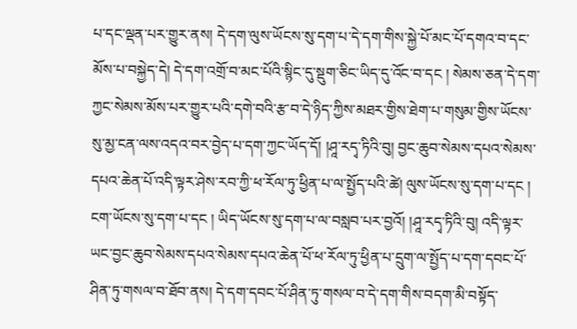པ་དང་ལྡན་པར་གྱུར་ནས། དེ་དག་ལུས་ཡོངས་སུ་དག་པ་དེ་དག་གིས་སྐྱེ་པོ་མང་པོ་དགའ་བ་དང་མོས་པ་བསྐྱེད་དེ། དེ་དག་འགྲོ་བ་མང་པོའི་སྙིང་དུ་སྡུག་ཅིང་ཡིད་དུ་འོང་བ་དང ། སེམས་ཅན་དེ་དག་ཀྱང་སེམས་མོས་པར་གྱུར་པའི་དགེ་བའི་རྩ་བ་དེ་ཉིད་ཀྱིས་མཐར་གྱིས་ཐེག་པ་གསུམ་གྱིས་ཡོངས་སུ་མྱ་ངན་ལས་འདའ་བར་བྱེད་པ་དག་ཀྱང་ཡོད་དོ། །ཤཱ་རདྭ་ཏིའི་བུ། བྱང་ཆུབ་སེམས་དཔའ་སེམས་དཔའ་ཆེན་པོ་འདི་ལྟར་ཤེས་རབ་ཀྱི་ཕ་རོལ་ཏུ་ཕྱིན་པ་ལ་སྤྱོད་པའི་ཚེ། ལུས་ཡོངས་སུ་དག་པ་དང ། ངག་ཡོངས་སུ་དག་པ་དང ། ཡིད་ཡོངས་སུ་དག་པ་ལ་བསླབ་པར་བྱའོ། །ཤཱ་རདྭ་ཏིའི་བུ། འདི་ལྟར་ཡང་བྱང་ཆུབ་སེམས་དཔའ་སེམས་དཔའ་ཆེན་པོ་ཕ་རོལ་ཏུ་ཕྱིན་པ་དྲུག་ལ་སྤྱོད་པ་དག་དབང་པོ་ཤིན་ཏུ་གསལ་བ་ཐོབ་ནས། དེ་དག་དབང་པོ་ཤིན་ཏུ་གསལ་བ་དེ་དག་གིས་བདག་མི་བསྟོད་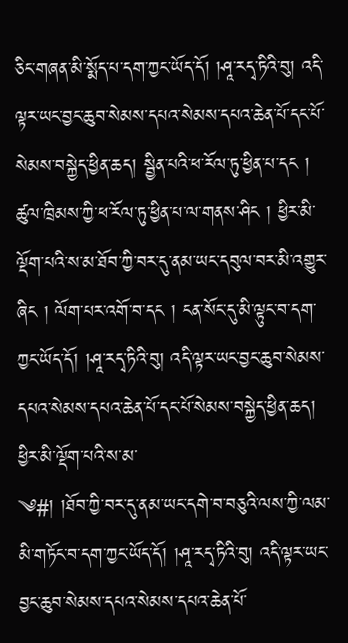ཅིང་གཞན་མི་སྨོད་པ་དག་ཀྱང་ཡོད་དོ། །ཤཱ་རདྭ་ཏིའི་བུ། འདི་ལྟར་ཡང་བྱང་ཆུབ་སེམས་དཔའ་སེམས་དཔའ་ཆེན་པོ་དང་པོ་སེམས་བསྐྱེད་ཕྱིན་ཆད། སྦྱིན་པའི་ཕ་རོལ་ཏུ་ཕྱིན་པ་དང ། ཚུལ་ཁྲིམས་ཀྱི་ཕ་རོལ་ཏུ་ཕྱིན་པ་ལ་གནས་ཤིང ། ཕྱིར་མི་ལྡོག་པའི་ས་མ་ཐོབ་ཀྱི་བར་དུ་ནམ་ཡང་དབུལ་བར་མི་འགྱུར་ཞིང ། ལོག་པར་འགོ་བ་དང ། ངན་སོང་དུ་མི་ལྟུང་བ་དག་ཀྱང་ཡོད་དོ། །ཤཱ་རདྭ་ཏིའི་བུ། འདི་ལྟར་ཡང་བྱང་ཆུབ་སེམས་དཔའ་སེམས་དཔའ་ཆེན་པོ་དང་པོ་སེམས་བསྐྱེད་ཕྱིན་ཆད། ཕྱིར་མི་ལྡོག་པའི་ས་མ་
༄#། །ཐོབ་ཀྱི་བར་དུ་ནམ་ཡང་དགེ་བ་བཅུའི་ལས་ཀྱི་ལམ་མི་གཏོང་བ་དག་ཀྱང་ཡོད་དོ། །ཤཱ་རདྭ་ཏིའི་བུ། འདི་ལྟར་ཡང་བྱང་ཆུབ་སེམས་དཔའ་སེམས་དཔའ་ཆེན་པོ་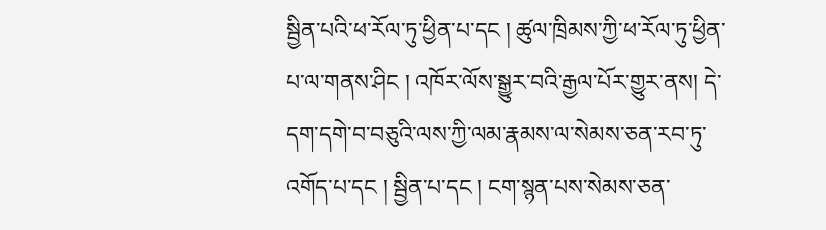སྦྱིན་པའི་ཕ་རོལ་ཏུ་ཕྱིན་པ་དང ། ཚུལ་ཁྲིམས་ཀྱི་ཕ་རོལ་ཏུ་ཕྱིན་པ་ལ་གནས་ཤིང ། འཁོར་ལོས་སྒྱུར་བའི་རྒྱལ་པོར་གྱུར་ནས། དེ་དག་དགེ་བ་བཅུའི་ལས་ཀྱི་ལམ་རྣམས་ལ་སེམས་ཅན་རབ་ཏུ་འགོད་པ་དང ། སྦྱིན་པ་དང ། ངག་སྙན་པས་སེམས་ཅན་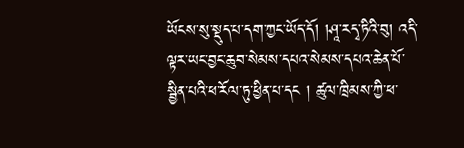ཡོངས་སུ་སྡུད་པ་དག་ཀྱང་ཡོད་དོ། །ཤཱ་རདྭ་ཏིའི་བུ། འདི་ལྟར་ཡང་བྱང་ཆུབ་སེམས་དཔའ་སེམས་དཔའ་ཆེན་པོ་སྦྱིན་པའི་ཕ་རོལ་ཏུ་ཕྱིན་པ་དང ། ཚུལ་ཁྲིམས་ཀྱི་ཕ་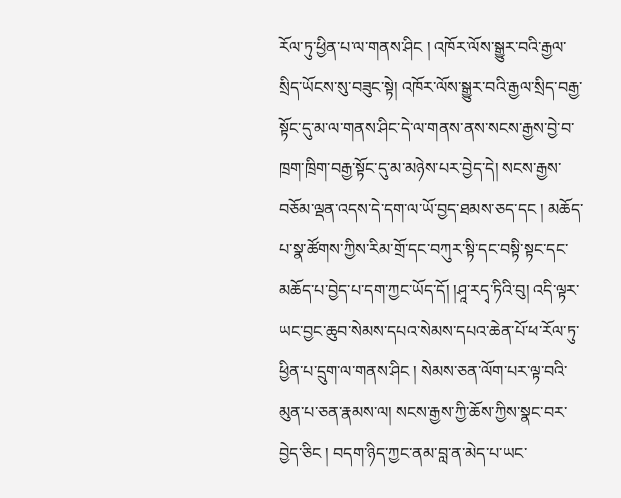རོལ་ཏུ་ཕྱིན་པ་ལ་གནས་ཤིང ། འཁོར་ལོས་སྒྱུར་བའི་རྒྱལ་སྲིད་ཡོངས་སུ་བཟུང་སྟེ། འཁོར་ལོས་སྒྱུར་བའི་རྒྱལ་སྲིད་བརྒྱ་སྟོང་དུ་མ་ལ་གནས་ཤིང་དེ་ལ་གནས་ནས་སངས་རྒྱས་བྱེ་བ་ཁྲག་ཁྲིག་བརྒྱ་སྟོང་དུ་མ་མཉེས་པར་བྱེད་དེ། སངས་རྒྱས་བཅོམ་ལྡན་འདས་དེ་དག་ལ་ཡོ་བྱད་ཐམས་ཅད་དང ། མཆོད་པ་སྣ་ཚོགས་ཀྱིས་རིམ་གྲོ་དང་བཀུར་སྟི་དང་བསྟི་སྟང་དང་མཆོད་པ་བྱེད་པ་དག་ཀྱང་ཡོད་དོ། །ཤཱ་རདྭ་ཏིའི་བུ། འདི་ལྟར་ཡང་བྱང་ཆུབ་སེམས་དཔའ་སེམས་དཔའ་ཆེན་པོ་ཕ་རོལ་ཏུ་ཕྱིན་པ་དྲུག་ལ་གནས་ཤིང ། སེམས་ཅན་ལོག་པར་ལྟ་བའི་མུན་པ་ཅན་རྣམས་ལ། སངས་རྒྱས་ཀྱི་ཆོས་ཀྱིས་སྣང་བར་བྱེད་ཅིང ། བདག་ཉིད་ཀྱང་ནམ་བླ་ན་མེད་པ་ཡང་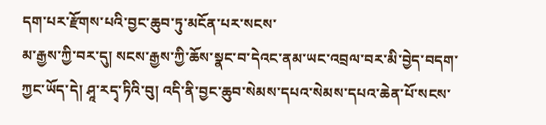དག་པར་རྫོགས་པའི་བྱང་ཆུབ་ཏུ་མངོན་པར་སངས་
མ་རྒྱས་ཀྱི་བར་དུ། སངས་རྒྱས་ཀྱི་ཆོས་སྣང་བ་དེའང་ནམ་ཡང་འབྲལ་བར་མི་བྱེད་བདག་ཀྱང་ཡོད་དེ། ཤཱ་རདྭ་ཏིའི་བུ། འདི་ནི་བྱང་ཆུབ་སེམས་དཔའ་སེམས་དཔའ་ཆེན་པོ་སངས་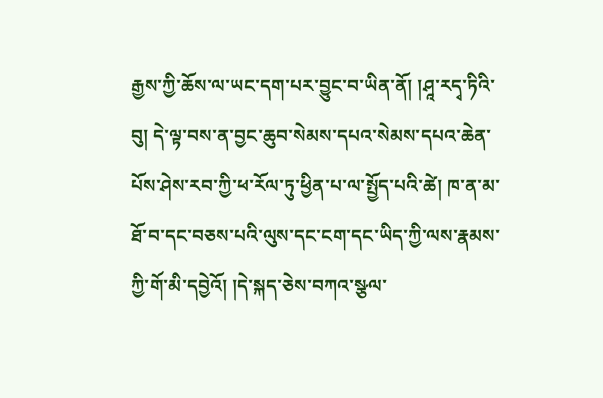རྒྱས་ཀྱི་ཆོས་ལ་ཡང་དག་པར་བྱུང་བ་ཡིན་ནོ། །ཤཱ་རདྭ་ཏིའི་བུ། དེ་ལྟ་བས་ན་བྱང་ཆུབ་སེམས་དཔའ་སེམས་དཔའ་ཆེན་པོས་ཤེས་རབ་ཀྱི་ཕ་རོལ་ཏུ་ཕྱིན་པ་ལ་སྤྱོད་པའི་ཚེ། ཁ་ན་མ་ཐོ་བ་དང་བཅས་པའི་ལུས་དང་ངག་དང་ཡིད་ཀྱི་ལས་རྣམས་ཀྱི་གོ་མི་དབྱེའོ། །དེ་སྐད་ཅེས་བཀའ་སྩལ་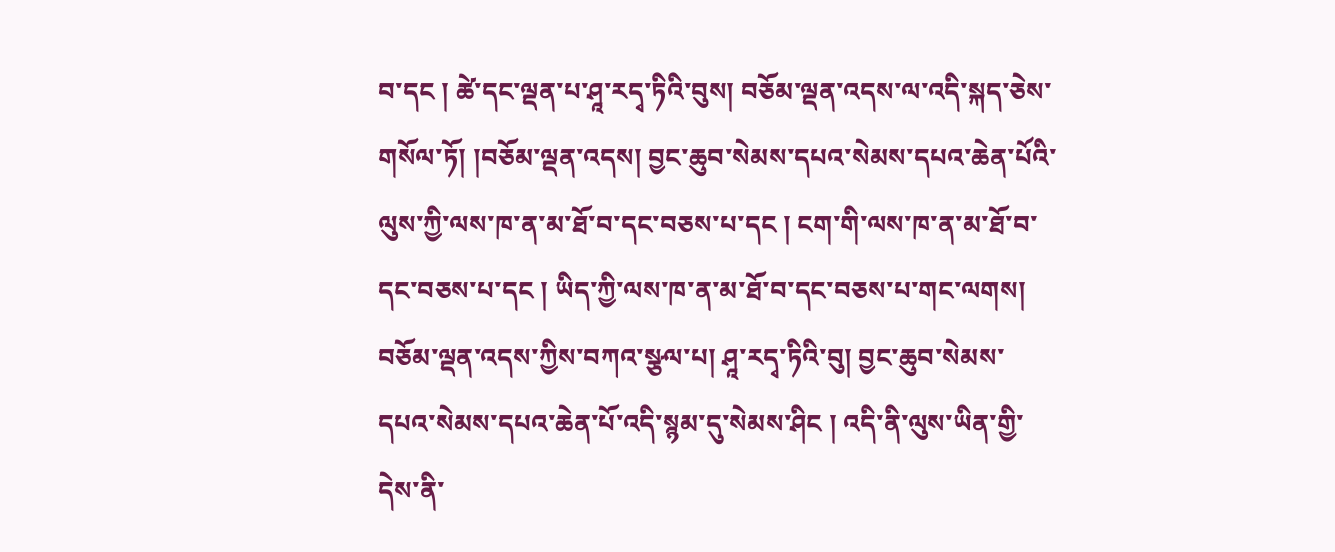བ་དང ། ཚེ་དང་ལྡན་པ་ཤཱ་རདྭ་ཏིའི་བུས། བཅོམ་ལྡན་འདས་ལ་འདི་སྐད་ཅེས་གསོལ་ཏོ། །བཅོམ་ལྡན་འདས། བྱང་ཆུབ་སེམས་དཔའ་སེམས་དཔའ་ཆེན་པོའི་ལུས་ཀྱི་ལས་ཁ་ན་མ་ཐོ་བ་དང་བཅས་པ་དང ། ངག་གི་ལས་ཁ་ན་མ་ཐོ་བ་དང་བཅས་པ་དང ། ཡིད་ཀྱི་ལས་ཁ་ན་མ་ཐོ་བ་དང་བཅས་པ་གང་ལགས། བཅོམ་ལྡན་འདས་ཀྱིས་བཀའ་སྩལ་པ། ཤཱ་རདྭ་ཏིའི་བུ། བྱང་ཆུབ་སེམས་དཔའ་སེམས་དཔའ་ཆེན་པོ་འདི་སྙམ་དུ་སེམས་ཤིང ། འདི་ནི་ལུས་ཡིན་གྱི་དེས་ནི་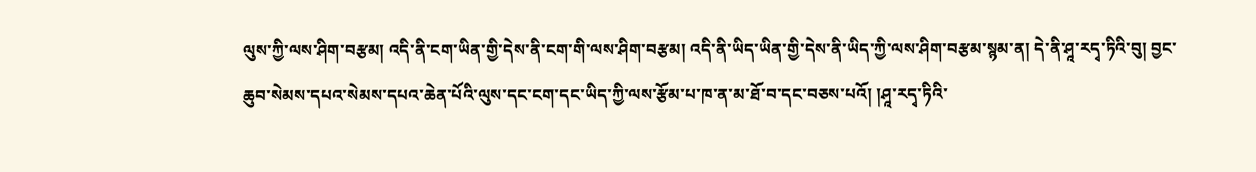ལུས་ཀྱི་ལས་ཤིག་བརྩམ། འདི་ནི་ངག་ཡིན་གྱི་དེས་ནི་ངག་གི་ལས་ཤིག་བརྩམ། འདི་ནི་ཡིད་ཡིན་གྱི་དེས་ནི་ཡིད་ཀྱི་ལས་ཤིག་བརྩམ་སྙམ་ན། དེ་ནི་ཤཱ་རདྭ་ཏིའི་བུ། བྱང་ཆུབ་སེམས་དཔའ་སེམས་དཔའ་ཆེན་པོའི་ལུས་དང་ངག་དང་ཡིད་ཀྱི་ལས་རྩོམ་པ་ཁ་ན་མ་ཐོ་བ་དང་བཅས་པའོ། །ཤཱ་རདྭ་ཏིའི་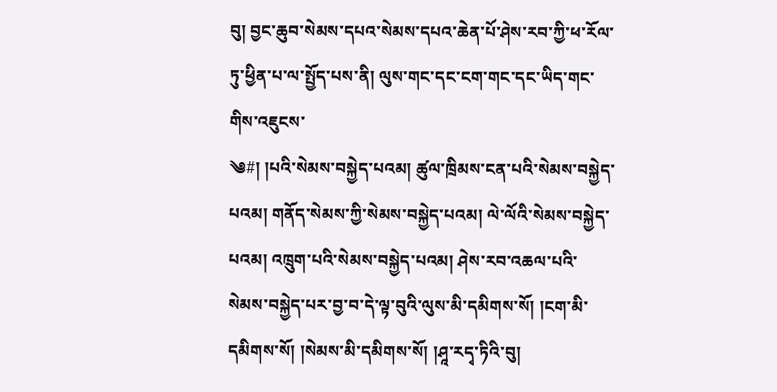བུ། བྱང་ཆུབ་སེམས་དཔའ་སེམས་དཔའ་ཆེན་པོ་ཤེས་རབ་ཀྱི་ཕ་རོལ་ཏུ་ཕྱིན་པ་ལ་སྤྱོད་པས་ནི། ལུས་གང་དང་ངག་གང་དང་ཡིད་གང་གིས་འཇུངས་
༄#། །པའི་སེམས་བསྐྱེད་པའམ། ཚུལ་ཁྲིམས་ངན་པའི་སེམས་བསྐྱེད་པའམ། གནོད་སེམས་ཀྱི་སེམས་བསྐྱེད་པའམ། ལེ་ལོའི་སེམས་བསྐྱེད་པའམ། འཁྲུག་པའི་སེམས་བསྐྱེད་པའམ། ཤེས་རབ་འཆལ་པའི་སེམས་བསྐྱེད་པར་བྱ་བ་དེ་ལྟ་བུའི་ལུས་མི་དམིགས་སོ། །ངག་མི་དམིགས་སོ། །སེམས་མི་དམིགས་སོ། །ཤཱ་རདྭ་ཏིའི་བུ།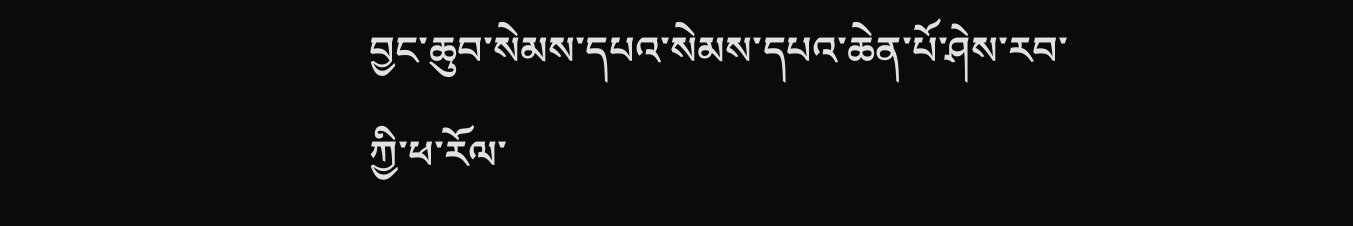བྱང་ཆུབ་སེམས་དཔའ་སེམས་དཔའ་ཆེན་པོ་ཤེས་རབ་ཀྱི་ཕ་རོལ་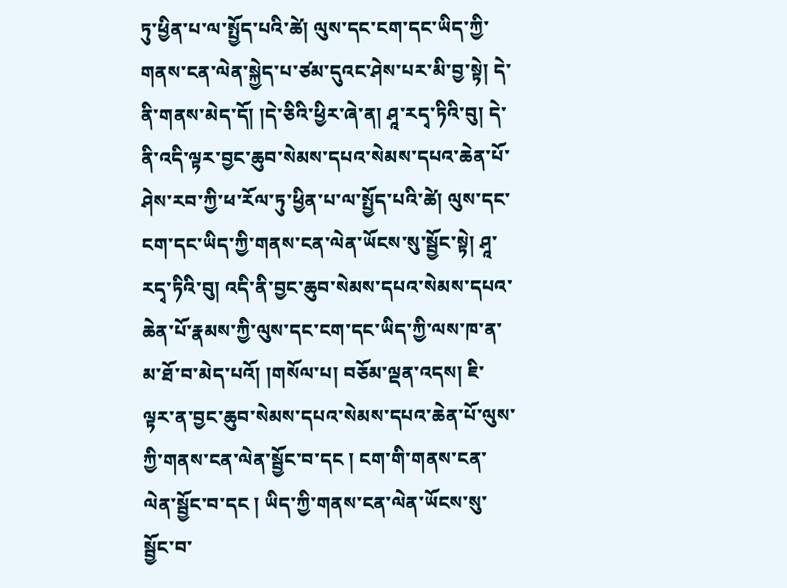ཏུ་ཕྱིན་པ་ལ་སྤྱོད་པའི་ཚེ། ལུས་དང་ངག་དང་ཡིད་ཀྱི་གནས་ངན་ལེན་སྐྱེད་པ་ཙམ་དུའང་ཤེས་པར་མི་བྱ་སྟེ། དེ་ནི་གནས་མེད་དོ། །དེ་ཅིའི་ཕྱིར་ཞེ་ན། ཤཱ་རདྭ་ཏིའི་བུ། དེ་ནི་འདི་ལྟར་བྱང་ཆུབ་སེམས་དཔའ་སེམས་དཔའ་ཆེན་པོ་ཤེས་རབ་ཀྱི་ཕ་རོལ་ཏུ་ཕྱིན་པ་ལ་སྤྱོད་པའི་ཚེ། ལུས་དང་ངག་དང་ཡིད་ཀྱི་གནས་ངན་ལེན་ཡོངས་སུ་སྦྱོང་སྟེ། ཤཱ་རདྭ་ཏིའི་བུ། འདི་ནི་བྱང་ཆུབ་སེམས་དཔའ་སེམས་དཔའ་ཆེན་པོ་རྣམས་ཀྱི་ལུས་དང་ངག་དང་ཡིད་ཀྱི་ལས་ཁ་ན་མ་ཐོ་བ་མེད་པའོ། །གསོལ་པ། བཅོམ་ལྡན་འདས། ཇི་ལྟར་ན་བྱང་ཆུབ་སེམས་དཔའ་སེམས་དཔའ་ཆེན་པོ་ལུས་ཀྱི་གནས་ངན་ལེན་སྦྱོང་བ་དང ། ངག་གི་གནས་ངན་ལེན་སྦྱོང་བ་དང ། ཡིད་ཀྱི་གནས་ངན་ལེན་ཡོངས་སུ་སྦྱོང་བ་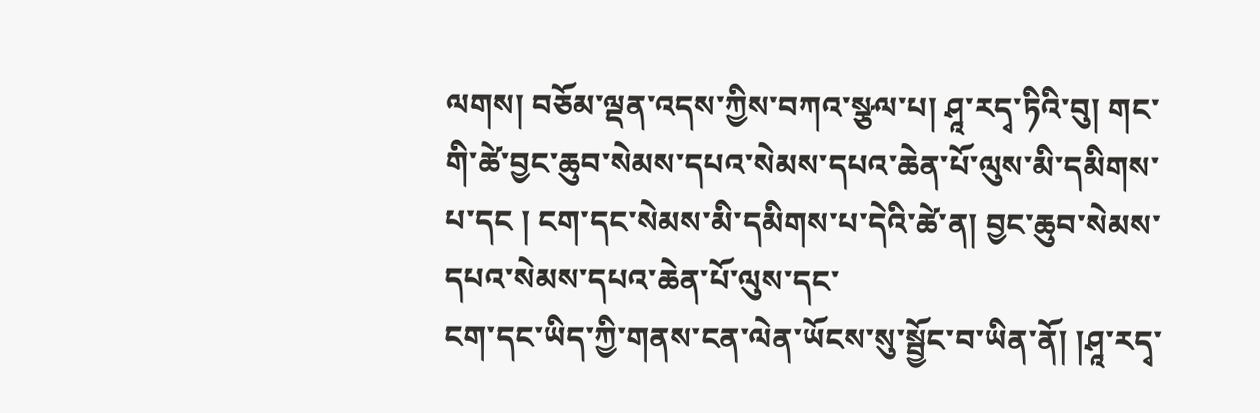ལགས། བཅོམ་ལྡན་འདས་ཀྱིས་བཀའ་སྩལ་པ། ཤཱ་རདྭ་ཏིའི་བུ། གང་གི་ཚེ་བྱང་ཆུབ་སེམས་དཔའ་སེམས་དཔའ་ཆེན་པོ་ལུས་མི་དམིགས་པ་དང ། ངག་དང་སེམས་མི་དམིགས་པ་དེའི་ཚེ་ན། བྱང་ཆུབ་སེམས་དཔའ་སེམས་དཔའ་ཆེན་པོ་ལུས་དང་
ངག་དང་ཡིད་ཀྱི་གནས་ངན་ལེན་ཡོངས་སུ་སྦྱོང་བ་ཡིན་ནོ། །ཤཱ་རདྭ་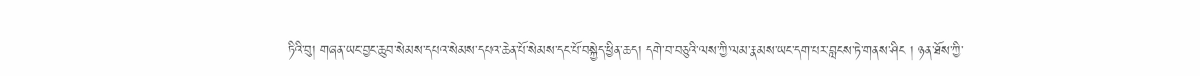ཏིའི་བུ། གཞན་ཡང་བྱང་ཆུབ་སེམས་དཔའ་སེམས་དཔའ་ཆེན་པོ་སེམས་དང་པོ་བསྐྱེད་ཕྱིན་ཆད། དགེ་བ་བཅུའི་ལས་ཀྱི་ལམ་རྣམས་ཡང་དག་པར་བླངས་ཏེ་གནས་ཤིང ། ཉན་ཐོས་ཀྱི་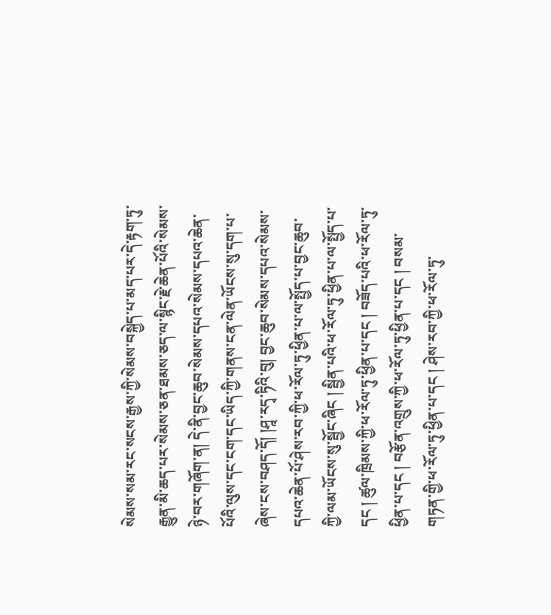སེམས་སམ་རང་སངས་རྒྱས་ཀྱི་སེམས་བསྐྱེད་པ་མད་པར་དེ་རྟག་ཏུ་རྒྱུན་མི་ཆད་པར་སེམས་ཅན་ཐམས་ཅད་ལ་སྙིང་རྗེ་ཆེན་པོའི་སེམས་ཉེ་བར་གཞོག་ན། དེ་ནི་བྱང་ཆུབ་སེམས་དཔའ་སེམས་དཔའ་ཆེན་པོའི་ལུས་དང་ངག་དང་ཡིད་ཀྱི་གནས་ངན་ལེན་ཡོངས་སུ་དག་པ་ཞེས་ངས་བཤད་དོ། །ཤཱ་རདྭ་ཏིའི་བུ། བྱང་ཆུབ་སེམས་དཔའ་སེམས་དཔའ་ཆེན་པོ་ཤེས་རབ་ཀྱི་ཕ་རོལ་ཏུ་ཕྱིན་པ་ལ་སྤྱོད་པ་བྱང་ཆུབ་ཀྱི་ལམ་ཡོངས་སུ་སྦྱོང་ཞིང ། སྦྱིན་པའི་ཕ་རོལ་ཏུ་ཕྱིན་པ་ལ་སྤྱོད་པ་དང ། ཚུལ་ཁྲིམས་ཀྱི་ཕ་རོལ་ཏུ་ཕྱིན་པ་དང ། བཟོད་པའི་ཕ་རོལ་ཏུ་ཕྱིན་པ་དང ། བརྩོན་འགྲུས་ཀྱི་ཕ་རོལ་ཏུ་ཕྱིན་པ་དང ། བསམ་གཏན་གྱི་ཕ་རོལ་ཏུ་ཕྱིན་པ་དང ། ཤེས་རབ་ཀྱི་ཕ་རོལ་ཏུ་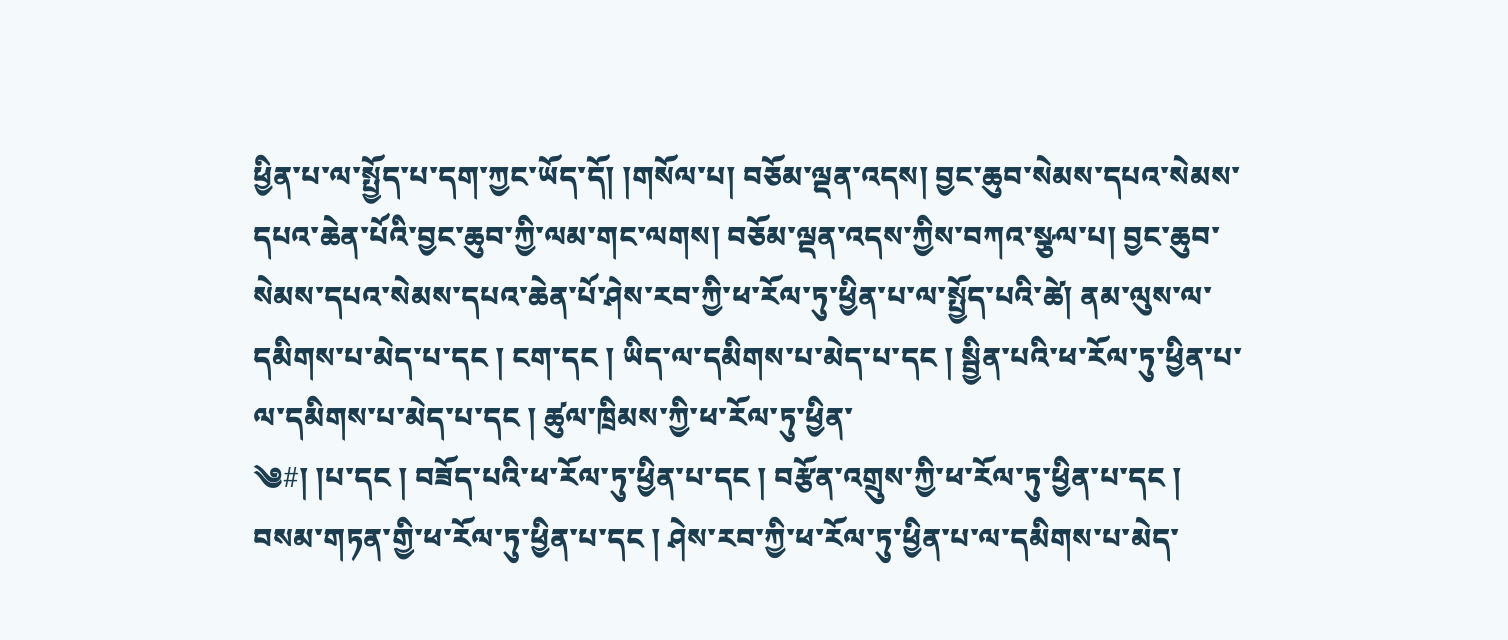ཕྱིན་པ་ལ་སྤྱོད་པ་དག་ཀྱང་ཡོད་དོ། །གསོལ་པ། བཅོམ་ལྡན་འདས། བྱང་ཆུབ་སེམས་དཔའ་སེམས་དཔའ་ཆེན་པོའི་བྱང་ཆུབ་ཀྱི་ལམ་གང་ལགས། བཅོམ་ལྡན་འདས་ཀྱིས་བཀའ་སྩལ་པ། བྱང་ཆུབ་སེམས་དཔའ་སེམས་དཔའ་ཆེན་པོ་ཤེས་རབ་ཀྱི་ཕ་རོལ་ཏུ་ཕྱིན་པ་ལ་སྤྱོད་པའི་ཚེ། ནམ་ལུས་ལ་དམིགས་པ་མེད་པ་དང ། ངག་དང ། ཡིད་ལ་དམིགས་པ་མེད་པ་དང ། སྦྱིན་པའི་ཕ་རོལ་ཏུ་ཕྱིན་པ་ལ་དམིགས་པ་མེད་པ་དང ། ཚུལ་ཁྲིམས་ཀྱི་ཕ་རོལ་ཏུ་ཕྱིན་
༄#། །པ་དང ། བཟོད་པའི་ཕ་རོལ་ཏུ་ཕྱིན་པ་དང ། བརྩོན་འགྲུས་ཀྱི་ཕ་རོལ་ཏུ་ཕྱིན་པ་དང ། བསམ་གཏན་གྱི་ཕ་རོལ་ཏུ་ཕྱིན་པ་དང ། ཤེས་རབ་ཀྱི་ཕ་རོལ་ཏུ་ཕྱིན་པ་ལ་དམིགས་པ་མེད་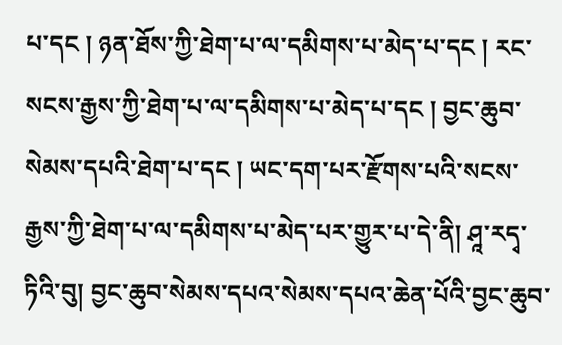པ་དང ། ཉན་ཐོས་ཀྱི་ཐེག་པ་ལ་དམིགས་པ་མེད་པ་དང ། རང་སངས་རྒྱས་ཀྱི་ཐེག་པ་ལ་དམིགས་པ་མེད་པ་དང ། བྱང་ཆུབ་སེམས་དཔའི་ཐེག་པ་དང ། ཡང་དག་པར་རྫོགས་པའི་སངས་རྒྱས་ཀྱི་ཐེག་པ་ལ་དམིགས་པ་མེད་པར་གྱུར་པ་དེ་ནི། ཤཱ་རདྭ་ཏིའི་བུ། བྱང་ཆུབ་སེམས་དཔའ་སེམས་དཔའ་ཆེན་པོའི་བྱང་ཆུབ་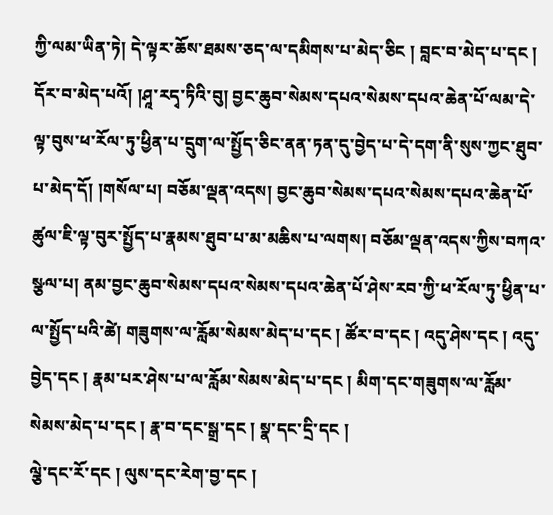ཀྱི་ལམ་ཡིན་ཏེ། དེ་ལྟར་ཆོས་ཐམས་ཅད་ལ་དམིགས་པ་མེད་ཅིང ། བླང་བ་མེད་པ་དང ། དོར་བ་མེད་པའོ། །ཤཱ་རདྭ་ཏིའི་བུ། བྱང་ཆུབ་སེམས་དཔའ་སེམས་དཔའ་ཆེན་པོ་ལམ་དེ་ལྟ་བུས་ཕ་རོལ་ཏུ་ཕྱིན་པ་དྲུག་ལ་སྤྱོད་ཅིང་ནན་ཏན་དུ་བྱེད་པ་དེ་དག་ནི་སུས་ཀྱང་ཐུབ་པ་མེད་དོ། །གསོལ་པ། བཅོམ་ལྡན་འདས། བྱང་ཆུབ་སེམས་དཔའ་སེམས་དཔའ་ཆེན་པོ་ཚུལ་ཇི་ལྟ་བུར་སྤྱོད་པ་རྣམས་ཐུབ་པ་མ་མཆིས་པ་ལགས། བཅོམ་ལྡན་འདས་ཀྱིས་བཀའ་སྩལ་པ། ནམ་བྱང་ཆུབ་སེམས་དཔའ་སེམས་དཔའ་ཆེན་པོ་ཤེས་རབ་ཀྱི་ཕ་རོལ་ཏུ་ཕྱིན་པ་ལ་སྤྱོད་པའི་ཚེ། གཟུགས་ལ་རློམ་སེམས་མེད་པ་དང ། ཚོར་བ་དང ། འདུ་ཤེས་དང ། འདུ་བྱེད་དང ། རྣམ་པར་ཤེས་པ་ལ་རློམ་སེམས་མེད་པ་དང ། མིག་དང་གཟུགས་ལ་རློམ་སེམས་མེད་པ་དང ། རྣ་བ་དང་སྒྲ་དང ། སྣ་དང་དྲི་དང །
ལྕེ་དང་རོ་དང ། ལུས་དང་རེག་བྱ་དང །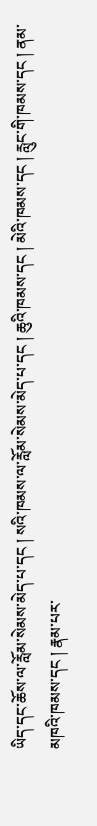ཡིད་དང་ཆོས་ལ་རློམ་སེམས་མེད་པ་དང ། སའི་ཁམས་ལ་རློམ་སེམས་མེད་པ་དང ། ཆུའི་ཁམས་དང ། མེའི་ཁམས་དང ། རླུང་གི་ཁམས་དང ། ནམ་མཁའི་ཁམས་དང ། རྣམ་པར་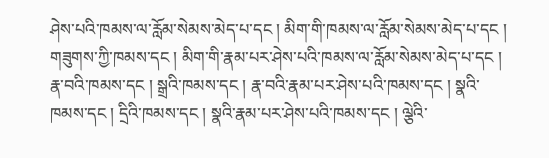ཤེས་པའི་ཁམས་ལ་རློམ་སེམས་མེད་པ་དང ། མིག་གི་ཁམས་ལ་རློམ་སེམས་མེད་པ་དང ། གཟུགས་ཀྱི་ཁམས་དང ། མིག་གི་རྣམ་པར་ཤེས་པའི་ཁམས་ལ་རློམ་སེམས་མེད་པ་དང ། རྣ་བའི་ཁམས་དང ། སྒྲའི་ཁམས་དང ། རྣ་བའི་རྣམ་པར་ཤེས་པའི་ཁམས་དང ། སྣའི་ཁམས་དང ། དྲིའི་ཁམས་དང ། སྣའི་རྣམ་པར་ཤེས་པའི་ཁམས་དང ། ལྕེའི་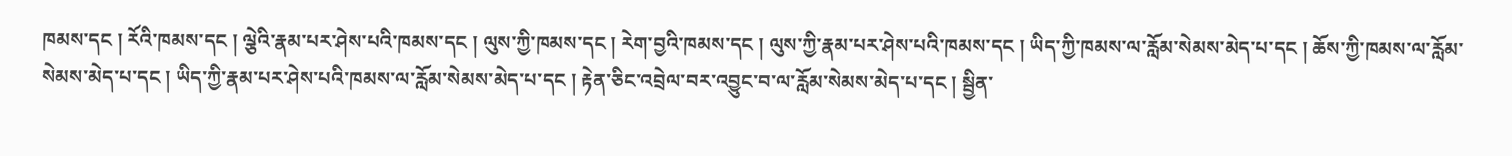ཁམས་དང ། རོའི་ཁམས་དང ། ལྕེའི་རྣམ་པར་ཤེས་པའི་ཁམས་དང ། ལུས་ཀྱི་ཁམས་དང ། རེག་བྱའི་ཁམས་དང ། ལུས་ཀྱི་རྣམ་པར་ཤེས་པའི་ཁམས་དང ། ཡིད་ཀྱི་ཁམས་ལ་རློམ་སེམས་མེད་པ་དང ། ཆོས་ཀྱི་ཁམས་ལ་རློམ་སེམས་མེད་པ་དང ། ཡིད་ཀྱི་རྣམ་པར་ཤེས་པའི་ཁམས་ལ་རློམ་སེམས་མེད་པ་དང ། རྟེན་ཅིང་འབྲེལ་བར་འབྱུང་བ་ལ་རློམ་སེམས་མེད་པ་དང ། སྦྱིན་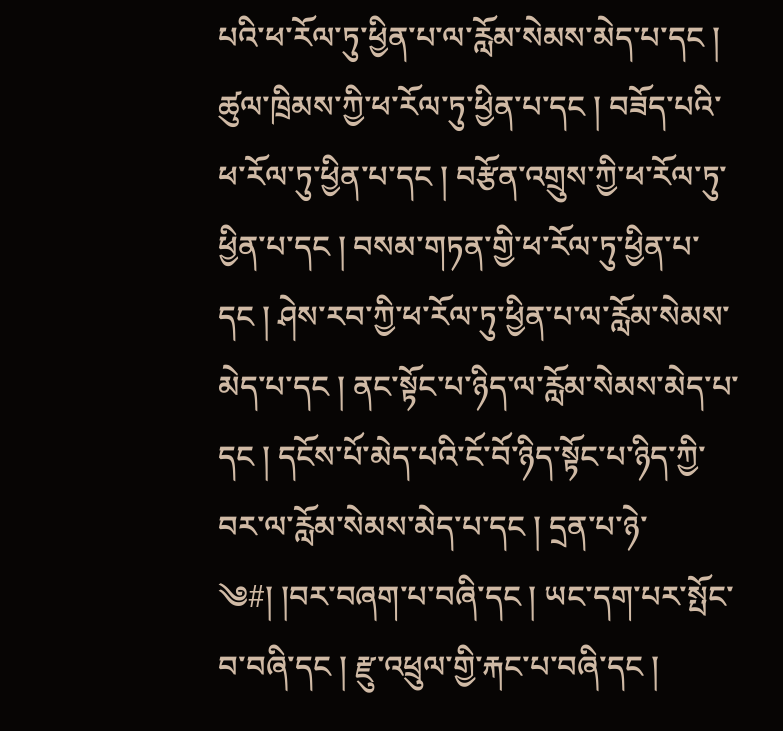པའི་ཕ་རོལ་ཏུ་ཕྱིན་པ་ལ་རློམ་སེམས་མེད་པ་དང ། ཚུལ་ཁྲིམས་ཀྱི་ཕ་རོལ་ཏུ་ཕྱིན་པ་དང ། བཟོད་པའི་ཕ་རོལ་ཏུ་ཕྱིན་པ་དང ། བརྩོན་འགྲུས་ཀྱི་ཕ་རོལ་ཏུ་ཕྱིན་པ་དང ། བསམ་གཏན་གྱི་ཕ་རོལ་ཏུ་ཕྱིན་པ་དང ། ཤེས་རབ་ཀྱི་ཕ་རོལ་ཏུ་ཕྱིན་པ་ལ་རློམ་སེམས་མེད་པ་དང ། ནང་སྟོང་པ་ཉིད་ལ་རློམ་སེམས་མེད་པ་དང ། དངོས་པོ་མེད་པའི་ངོ་བོ་ཉིད་སྟོང་པ་ཉིད་ཀྱི་བར་ལ་རློམ་སེམས་མེད་པ་དང ། དྲན་པ་ཉེ་
༄#། །བར་བཞག་པ་བཞི་དང ། ཡང་དག་པར་སྤོང་བ་བཞི་དང ། རྫུ་འཕྲུལ་གྱི་རྐང་པ་བཞི་དང །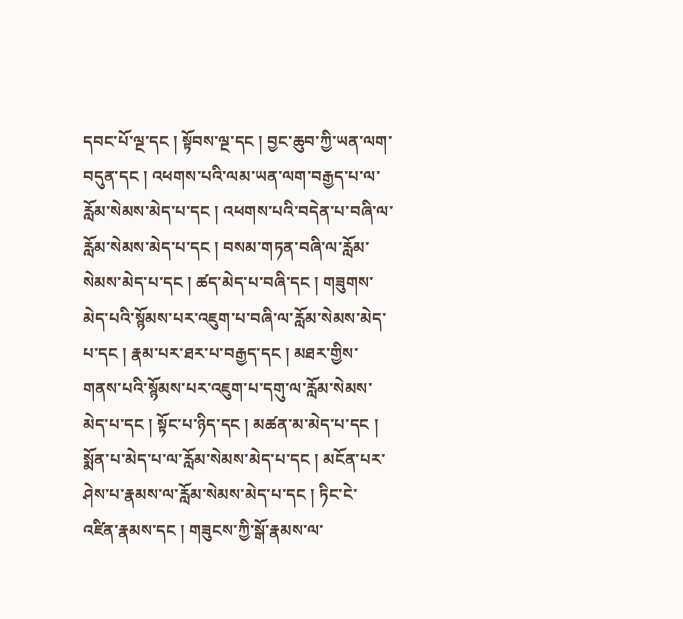དབང་པོ་ལྔ་དང ། སྟོབས་ལྔ་དང ། བྱང་ཆུབ་ཀྱི་ཡན་ལག་བདུན་དང ། འཕགས་པའི་ལམ་ཡན་ལག་བརྒྱད་པ་ལ་རློམ་སེམས་མེད་པ་དང ། འཕགས་པའི་བདེན་པ་བཞི་ལ་རློམ་སེམས་མེད་པ་དང ། བསམ་གཏན་བཞི་ལ་རློམ་སེམས་མེད་པ་དང ། ཚད་མེད་པ་བཞི་དང ། གཟུགས་མེད་པའི་སྙོམས་པར་འཇུག་པ་བཞི་ལ་རློམ་སེམས་མེད་པ་དང ། རྣམ་པར་ཐར་པ་བརྒྱད་དང ། མཐར་གྱིས་གནས་པའི་སྙོམས་པར་འཇུག་པ་དགུ་ལ་རློམ་སེམས་མེད་པ་དང ། སྟོང་པ་ཉིད་དང ། མཚན་མ་མེད་པ་དང ། སྨོན་པ་མེད་པ་ལ་རློམ་སེམས་མེད་པ་དང ། མངོན་པར་ཤེས་པ་རྣམས་ལ་རློམ་སེམས་མེད་པ་དང ། ཏིང་ངེ་འཛིན་རྣམས་དང ། གཟུངས་ཀྱི་སྒོ་རྣམས་ལ་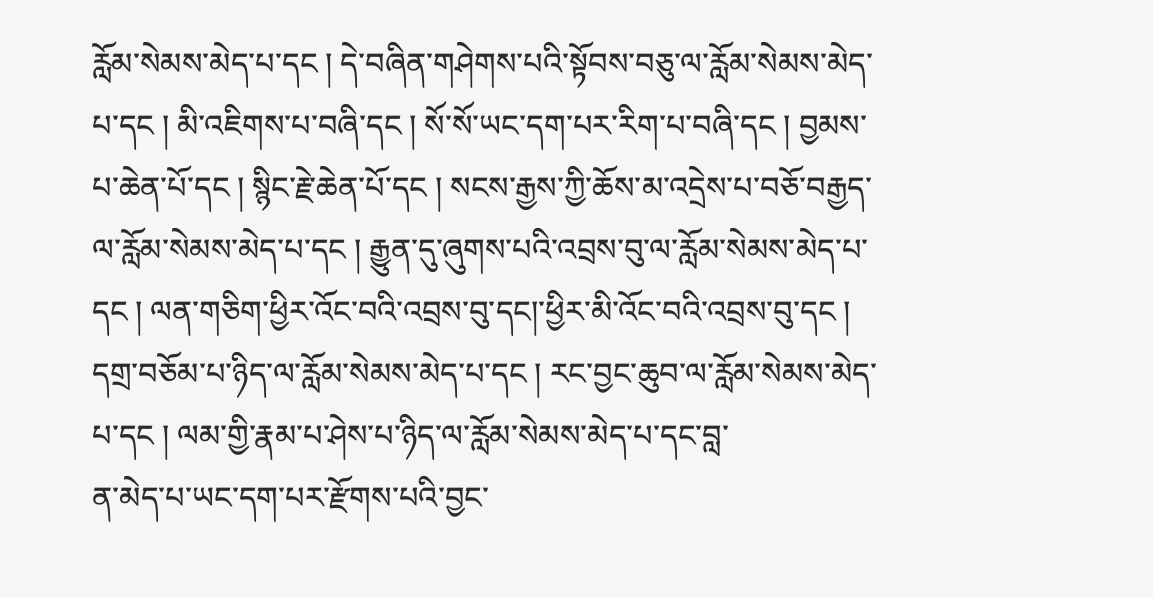རློམ་སེམས་མེད་པ་དང ། དེ་བཞིན་གཤེགས་པའི་སྟོབས་བཅུ་ལ་རློམ་སེམས་མེད་པ་དང ། མི་འཇིགས་པ་བཞི་དང ། སོ་སོ་ཡང་དག་པར་རིག་པ་བཞི་དང ། བྱམས་པ་ཆེན་པོ་དང ། སྙིང་རྗེ་ཆེན་པོ་དང ། སངས་རྒྱས་ཀྱི་ཆོས་མ་འདྲེས་པ་བཅོ་བརྒྱད་ལ་རློམ་སེམས་མེད་པ་དང ། རྒྱུན་དུ་ཞུགས་པའི་འབྲས་བུ་ལ་རློམ་སེམས་མེད་པ་དང ། ལན་གཅིག་ཕྱིར་འོང་བའི་འབྲས་བུ་དང།་ཕྱིར་མི་འོང་བའི་འབྲས་བུ་དང ། དགྲ་བཅོམ་པ་ཉིད་ལ་རློམ་སེམས་མེད་པ་དང ། རང་བྱང་ཆུབ་ལ་རློམ་སེམས་མེད་པ་དང ། ལམ་གྱི་རྣམ་པ་ཤེས་པ་ཉིད་ལ་རློམ་སེམས་མེད་པ་དང་བླ་
ན་མེད་པ་ཡང་དག་པར་རྫོགས་པའི་བྱང་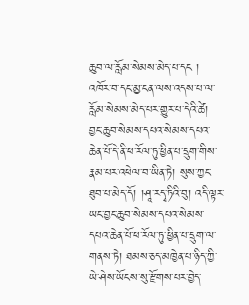ཆུབ་ལ་རློམ་སེམས་མེད་པ་དང ། འཁོར་བ་དང་མྱ་ངན་ལས་འདས་པ་ལ་རློམ་སེམས་མེད་པར་གྱུར་པ་དེའི་ཚེ། བྱང་ཆུབ་སེམས་དཔའ་སེམས་དཔའ་ཆེན་པོ་དེ་ནི་ཕ་རོལ་ཏུ་ཕྱིན་པ་དྲུག་གིས་རྣམ་པར་འཕེལ་བ་ཡིན་ཏེ། སུས་ཀྱང་ཐུབ་པ་མེད་དོ། །ཤཱ་རདྭ་ཏིའི་བུ། འདི་ལྟར་ཡང་བྱང་ཆུབ་སེམས་དཔའ་སེམས་དཔའ་ཆེན་པོ་ཕ་རོལ་ཏུ་ཕྱིན་པ་དྲུག་ལ་གནས་ཏེ། ཐམས་ཅད་མཁྱེན་པ་ཉིད་ཀྱི་ཡེ་ཤེས་ཡོངས་སུ་རྫོགས་པར་བྱེད་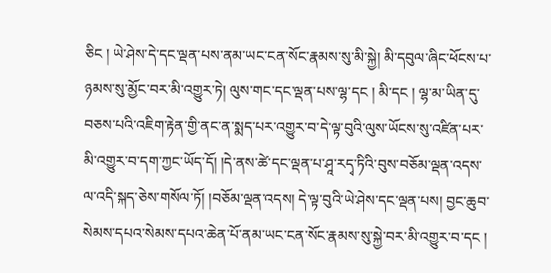ཅིང ། ཡེ་ཤེས་དེ་དང་ལྡན་པས་ནམ་ཡང་ངན་སོང་རྣམས་སུ་མི་སྐྱེ། མི་དབུལ་ཞིང་ཕོངས་པ་ཉམས་སུ་མྱོང་བར་མི་འགྱུར་ཏེ། ལུས་གང་དང་ལྡན་པས་ལྷ་དང ། མི་དང ། ལྷ་མ་ཡིན་དུ་བཅས་པའི་འཇིག་རྟེན་གྱི་ནང་ན་སྨད་པར་འགྱུར་བ་དེ་ལྟ་བུའི་ལུས་ཡོངས་སུ་འཛིན་པར་མི་འགྱུར་བ་དག་ཀྱང་ཡོད་དོ། །དེ་ནས་ཚེ་དང་ལྡན་པ་ཤཱ་རདྭ་ཏིའི་བུས་བཅོམ་ལྡན་འདས་ལ་འདི་སྐད་ཅེས་གསོལ་ཏོ། །བཅོམ་ལྡན་འདས། དེ་ལྟ་བུའི་ཡེ་ཤེས་དང་ལྡན་པས། བྱང་ཆུབ་སེམས་དཔའ་སེམས་དཔའ་ཆེན་པོ་ནམ་ཡང་ངན་སོང་རྣམས་སུ་སྐྱེ་བར་མི་འགྱུར་བ་དང །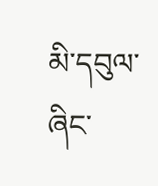མི་དབུལ་ཞིང་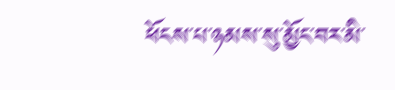ཕོངས་པ་ཉམས་སུ་མྱོང་བར་མི་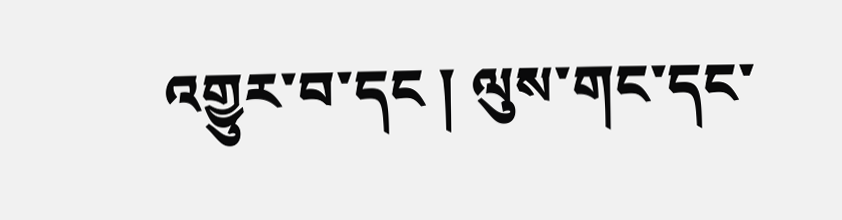འགྱུར་བ་དང ། ལུས་གང་དང་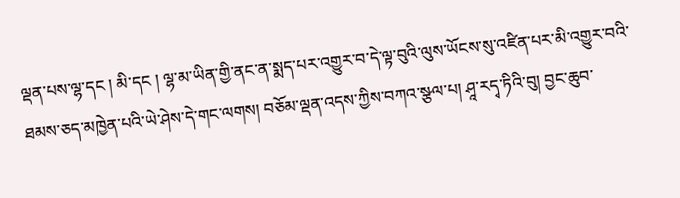ལྡན་པས་ལྷ་དང ། མི་དང ། ལྷ་མ་ཡིན་གྱི་ནང་ན་སྨད་པར་འགྱུར་བ་དེ་ལྟ་བུའི་ལུས་ཡོངས་སུ་འཛིན་པར་མི་འགྱུར་བའི་ཐམས་ཅད་མཁྱེན་པའི་ཡེ་ཤེས་དེ་གང་ལགས། བཅོམ་ལྡན་འདས་ཀྱིས་བཀའ་སྩལ་པ། ཤཱ་རདྭ་ཏིའི་བུ། བྱང་ཆུབ་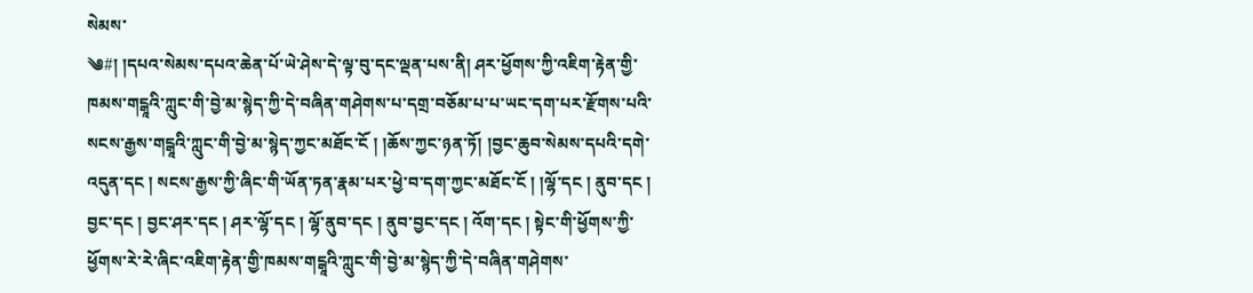སེམས་
༄#། །དཔའ་སེམས་དཔའ་ཆེན་པོ་ཡེ་ཤེས་དེ་ལྟ་བུ་དང་ལྡན་པས་ནི། ཤར་ཕྱོགས་ཀྱི་འཇིག་རྟེན་གྱི་ཁམས་གངྒཱའི་ཀླུང་གི་བྱེ་མ་སྙེད་ཀྱི་དེ་བཞིན་གཤེགས་པ་དགྲ་བཅོམ་པ་པ་ཡང་དག་པར་རྫོགས་པའི་སངས་རྒྱས་གངྒཱའི་ཀླུང་གི་བྱེ་མ་སྙེད་ཀྱང་མཐོང་ངོ ། །ཆོས་ཀྱང་ཉན་ཏོ། །བྱང་ཆུབ་སེམས་དཔའི་དགེ་འདུན་དང ། སངས་རྒྱས་ཀྱི་ཞིང་གི་ཡོན་ཏན་རྣམ་པར་ཕྱེ་བ་དག་ཀྱང་མཐོང་ངོ ། །ལྷོ་དང ། ནུབ་དང ། བྱང་དང ། བྱང་ཤར་དང ། ཤར་ལྷོ་དང ། ལྷོ་ནུབ་དང ། ནུབ་བྱང་དང ། འོག་དང ། སྟེང་གི་ཕྱོགས་ཀྱི་ཕྱོགས་རེ་རེ་ཞིང་འཇིག་རྟེན་གྱི་ཁམས་གངྒཱའི་ཀླུང་གི་བྱེ་མ་སྙེད་ཀྱི་དེ་བཞིན་གཤེགས་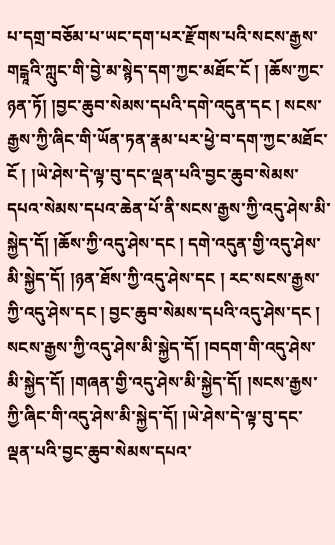པ་དགྲ་བཅོམ་པ་ཡང་དག་པར་རྫོགས་པའི་སངས་རྒྱས་གངྒཱའི་ཀླུང་གི་བྱེ་མ་སྙེད་དག་ཀྱང་མཐོང་ངོ ། །ཆོས་ཀྱང་ཉན་ཏོ། །བྱང་ཆུབ་སེམས་དཔའི་དགེ་འདུན་དང ། སངས་རྒྱས་ཀྱི་ཞིང་གི་ཡོན་ཏན་རྣམ་པར་ཕྱེ་བ་དག་ཀྱང་མཐོང་ངོ ། །ཡེ་ཤེས་དེ་ལྟ་བུ་དང་ལྡན་པའི་བྱང་ཆུབ་སེམས་དཔའ་སེམས་དཔའ་ཆེན་པོ་ནི་སངས་རྒྱས་ཀྱི་འདུ་ཤེས་མི་སྐྱེད་དོ། །ཆོས་ཀྱི་འདུ་ཤེས་དང ། དགེ་འདུན་གྱི་འདུ་ཤེས་མི་སྐྱེད་དོ། །ཉན་ཐོས་ཀྱི་འདུ་ཤེས་དང ། རང་སངས་རྒྱས་ཀྱི་འདུ་ཤེས་དང ། བྱང་ཆུབ་སེམས་དཔའི་འདུ་ཤེས་དང ། སངས་རྒྱས་ཀྱི་འདུ་ཤེས་མི་སྐྱེད་དོ། །བདག་གི་འདུ་ཤེས་མི་སྐྱེད་དོ། །གཞན་གྱི་འདུ་ཤེས་མི་སྐྱེད་དོ། །སངས་རྒྱས་ཀྱི་ཞིང་གི་འདུ་ཤེས་མི་སྐྱེད་དོ། །ཡེ་ཤེས་དེ་ལྟ་བུ་དང་ལྡན་པའི་བྱང་ཆུབ་སེམས་དཔའ་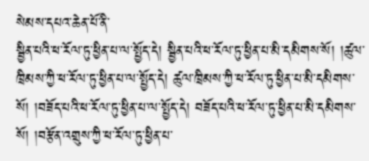སེམས་དཔའ་ཆེན་པོ་ནི་
སྦྱིན་པའི་ཕ་རོལ་ཏུ་ཕྱིན་པ་ལ་སྤྱོད་དེ། སྦྱིན་པའི་ཕ་རོལ་ཏུ་ཕྱིན་པ་མི་དམིགས་སོ། །ཚུལ་ཁྲིམས་ཀྱི་ཕ་རོལ་ཏུ་ཕྱིན་པ་ལ་སྤྱོད་དེ། ཚུལ་ཁྲིམས་ཀྱི་ཕ་རོལ་ཏུ་ཕྱིན་པ་མི་དམིགས་སོ། །བཟོད་པའི་ཕ་རོལ་ཏུ་ཕྱིན་པ་ལ་སྤྱོད་དེ། བཟོད་པའི་ཕ་རོལ་ཏུ་ཕྱིན་པ་མི་དམིགས་སོ། །བརྩོན་འགྲུས་ཀྱི་ཕ་རོལ་ཏུ་ཕྱིན་པ་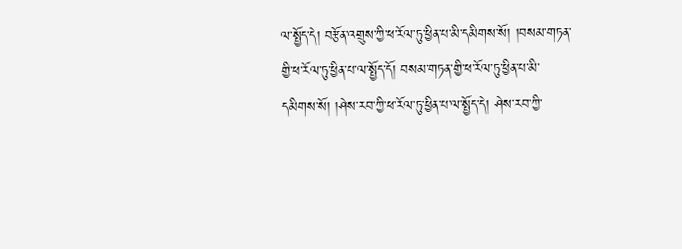ལ་སྤྱོད་དེ། བརྩོན་འགྲུས་ཀྱི་ཕ་རོལ་ཏུ་ཕྱིན་པ་མི་དམིགས་སོ། །བསམ་གཏན་གྱི་ཕ་རོལ་ཏུ་ཕྱིན་པ་ལ་སྤྱོད་དོ། བསམ་གཏན་གྱི་ཕ་རོལ་ཏུ་ཕྱིན་པ་མི་དམིགས་སོ། །ཤེས་རབ་ཀྱི་ཕ་རོལ་ཏུ་ཕྱིན་པ་ལ་སྤྱོད་དེ། ཤེས་རབ་ཀྱི་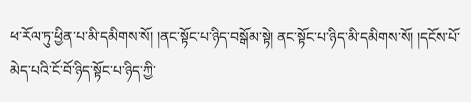ཕ་རོལ་ཏུ་ཕྱིན་པ་མི་དམིགས་སོ། །ནང་སྟོང་པ་ཉིད་བསྒོམ་སྟེ། ནང་སྟོང་པ་ཉིད་མི་དམིགས་སོ། །དངོས་པོ་མེད་པའི་ངོ་བོ་ཉིད་སྟོང་པ་ཉིད་ཀྱི་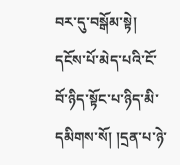བར་དུ་བསྒོམ་སྟེ། དངོས་པོ་མེད་པའི་ངོ་བོ་ཉིད་སྟོང་པ་ཉིད་མི་དམིགས་སོ། །དྲན་པ་ཉེ་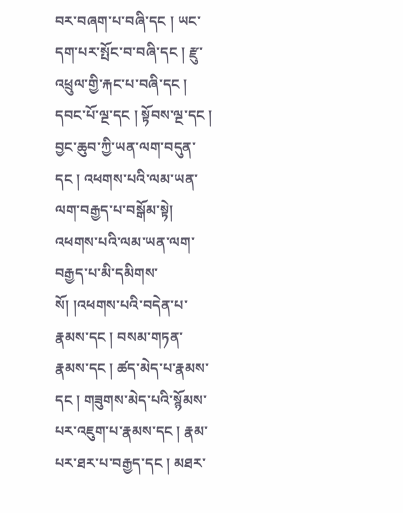བར་བཞག་པ་བཞི་དང ། ཡང་དག་པར་སྤོང་བ་བཞི་དང ། རྫུ་འཕྲུལ་གྱི་རྐང་པ་བཞི་དང ། དབང་པོ་ལྔ་དང ། སྟོབས་ལྔ་དང ། བྱང་ཆུབ་ཀྱི་ཡན་ལག་བདུན་དང ། འཕགས་པའི་ལམ་ཡན་ལག་བརྒྱད་པ་བསྒོམ་སྟེ། འཕགས་པའི་ལམ་ཡན་ལག་བརྒྱད་པ་མི་དམིགས་སོ། །འཕགས་པའི་བདེན་པ་རྣམས་དང ། བསམ་གཏན་རྣམས་དང ། ཚད་མེད་པ་རྣམས་དང ། གཟུགས་མེད་པའི་སྙོམས་པར་འཇུག་པ་རྣམས་དང ། རྣམ་པར་ཐར་པ་བརྒྱད་དང ། མཐར་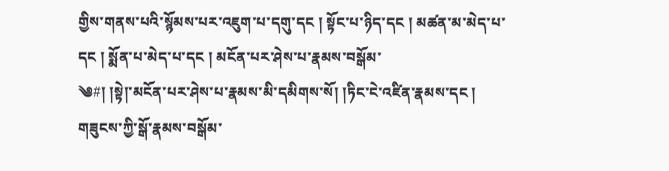གྱིས་གནས་པའི་སྙོམས་པར་འཇུག་པ་དགུ་དང ། སྟོང་པ་ཉིད་དང ། མཚན་མ་མེད་པ་དང ། སྨོན་པ་མེད་པ་དང ། མངོན་པར་ཤེས་པ་རྣམས་བསྒོམ་
༄#། །སྟེ།་མངོན་པར་ཤེས་པ་རྣམས་མི་དམིགས་སོ། །ཏིང་ངེ་འཛིན་རྣམས་དང ། གཟུངས་ཀྱི་སྒོ་རྣམས་བསྒོམ་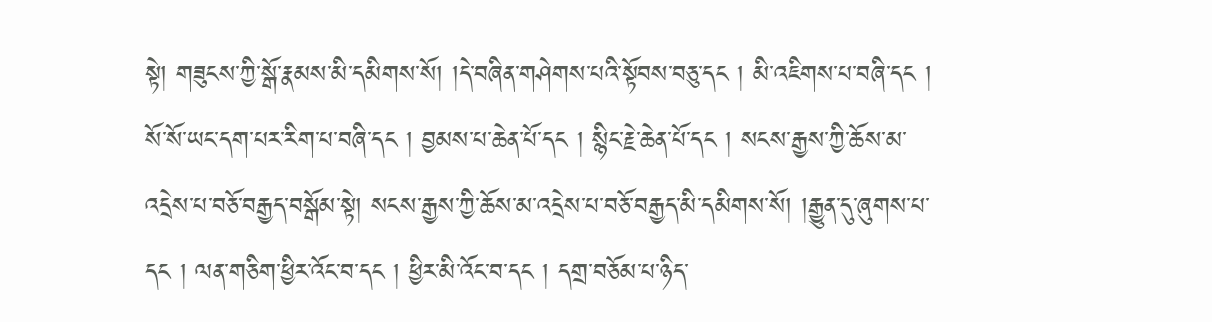སྟེ། གཟུངས་ཀྱི་སྒོ་རྣམས་མི་དམིགས་སོ། །དེ་བཞིན་གཤེགས་པའི་སྟོབས་བཅུ་དང ། མི་འཇིགས་པ་བཞི་དང ། སོ་སོ་ཡང་དག་པར་རིག་པ་བཞི་དང ། བྱམས་པ་ཆེན་པོ་དང ། སྙིང་རྗེ་ཆེན་པོ་དང ། སངས་རྒྱས་ཀྱི་ཆོས་མ་འདྲེས་པ་བཅོ་བརྒྱད་བསྒོམ་སྟེ། སངས་རྒྱས་ཀྱི་ཆོས་མ་འདྲེས་པ་བཅོ་བརྒྱད་མི་དམིགས་སོ། །རྒྱུན་དུ་ཞུགས་པ་དང ། ལན་གཅིག་ཕྱིར་འོང་བ་དང ། ཕྱིར་མི་འོང་བ་དང ། དགྲ་བཅོམ་པ་ཉིད་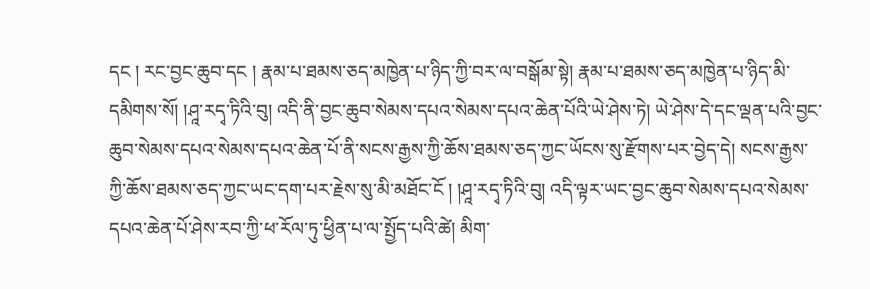དང ། རང་བྱང་ཆུབ་དང ། རྣམ་པ་ཐམས་ཅད་མཁྱེན་པ་ཉིད་ཀྱི་བར་ལ་བསྒོམ་སྟེ། རྣམ་པ་ཐམས་ཅད་མཁྱེན་པ་ཉིད་མི་དམིགས་སོ། །ཤཱ་རདྭ་ཏིའི་བུ། འདི་ནི་བྱང་ཆུབ་སེམས་དཔའ་སེམས་དཔའ་ཆེན་པོའི་ཡེ་ཤེས་ཏེ། ཡེ་ཤེས་དེ་དང་ལྡན་པའི་བྱང་ཆུབ་སེམས་དཔའ་སེམས་དཔའ་ཆེན་པོ་ནི་སངས་རྒྱས་ཀྱི་ཆོས་ཐམས་ཅད་ཀྱང་ཡོངས་སུ་རྫོགས་པར་བྱེད་དེ། སངས་རྒྱས་ཀྱི་ཆོས་ཐམས་ཅད་ཀྱང་ཡང་དག་པར་རྗེས་སུ་མི་མཐོང་ངོ ། །ཤཱ་རདྭ་ཏིའི་བུ། འདི་ལྟར་ཡང་བྱང་ཆུབ་སེམས་དཔའ་སེམས་དཔའ་ཆེན་པོ་ཤེས་རབ་ཀྱི་ཕ་རོལ་ཏུ་ཕྱིན་པ་ལ་སྤྱོད་པའི་ཚེ། མིག་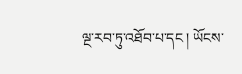ལྔ་རབ་ཏུ་འཐོབ་པ་དང ། ཡོངས་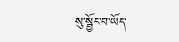སུ་སྦྱོང་བ་ཡོད་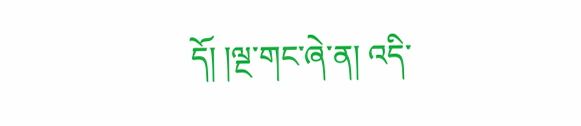དོ། །ལྔ་གང་ཞེ་ན། འདི་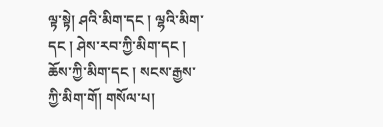ལྟ་སྟེ། ཤའི་མིག་དང ། ལྷའི་མིག་དང ། ཤེས་རབ་ཀྱི་མིག་དང ། ཆོས་ཀྱི་མིག་དང ། སངས་རྒྱས་ཀྱི་མིག་གོ། གསོལ་པ།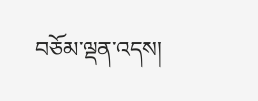བཅོམ་ལྡན་འདས།